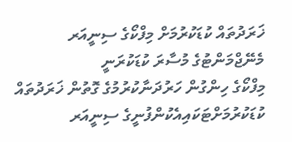ޚަރަދުތައް ކުޑަކުރުމަށް މިފްކޯގެ ސިނީއަރ މެނޭޖްމަންޓުގެ މުސާރަ ކުޑަކުރަނީ
މިފްކޯގެ ހިންގުން ހަރުދަނާކުރުމުގެ ގޮތުން ޚަރަދުތައް ކުޑަކުރުމަށްޓަކައިއެކުންފުނީގެ ސިނީއަރ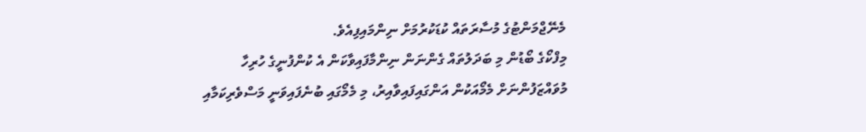މެނޭޖްމަންޓުގެ މުސާރަތައް ކުޑަކުރުމަށް ނިންމައިފިއެވެ.
މިފްކޯގެ ބޯޑުން މި ބަދަލުތައް ގެންނަން ނިންމާފައިވާކަން އެ ކުންފުނީގެ ހުރިހާ މުވައްޒަފުންނަށް މެމޯއަކުން އަންގައިފައިވާއިރު، މި މެމޯގައި ބުނެފައިވަނީ މަސްވެރިކަމާއި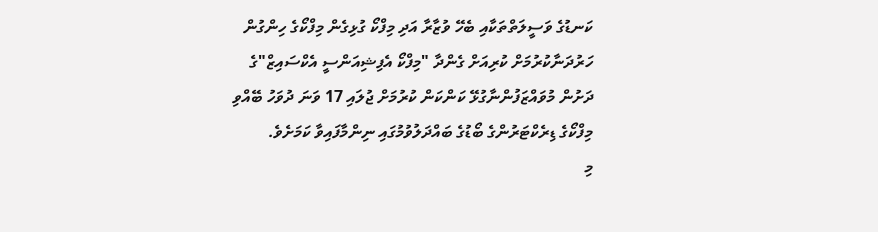ކަނޑުގެ ވަސީލަތްތަކާއި ބެހޭ ވުޒާރާ އަދި މިފްކޯ ގުޅިގެން މިފްކޯގެ ހިންގުން ހަރުދަނާކުރުމަށް ކުރިއަށް ގެންދާ "މިފްކޯ އެފިޝިއަންސީ އެކްސައިޒް"ގެ ދަށުން މުވައްޒަފުންނާގުޅޭ ކަންކަން ކުރުމަށް ޖުލައި 17 ވަނަ ދުވަހު ބޭއްވި މިފްކޯގެ ޑިރެކްޓަރުންގެ ބޯޑުގެ ބައްދަލުވުމުގައި ނިންމާފައިވާ ކަމަށެވެ.
މި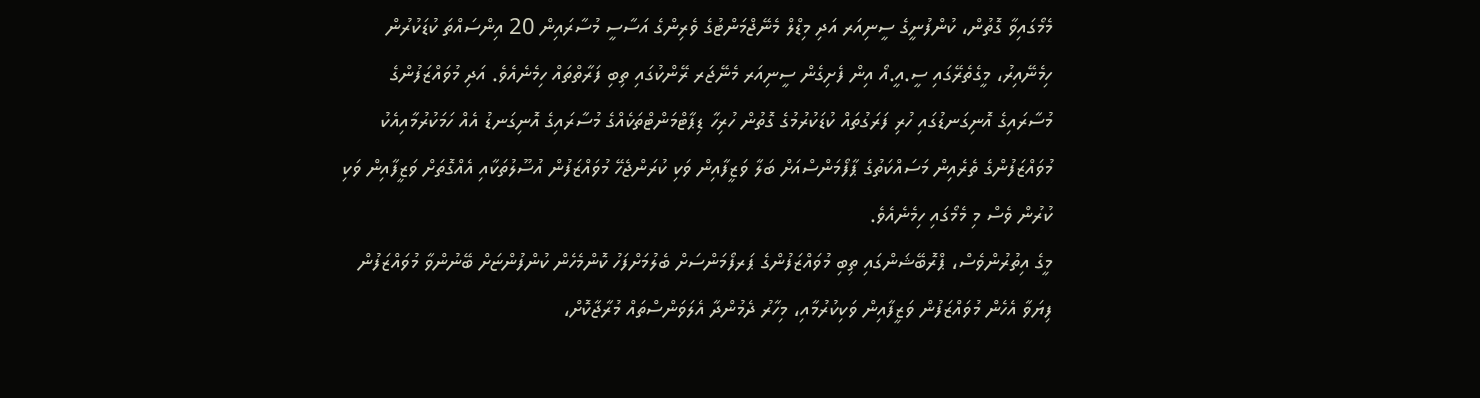މެމޯގައިވާ ގޮތުން، ކުންފުނީގެ ސީނިއަރ އަދި މިޑްލް މެނޭޖްމަންޓުގެ ވެރިންގެ އަސާސީ މުސާރައިން 20 އިންސައްތަ ކުޑަކުރުން ހިމެނޭއިރު، މީގެތެރޭގައި ސީ.އީ.އޯ އިން ފެށިގެން ސީނިއަރ މެނޭޖަރ ރޭންކުގައި ތިބި ފަރާތްތައް ހިމެނެއެވެ. އަދި މުވައްޒަފުންގެ މުސާރައިގެ އޮނިގަނޑުގައި ހުރި ފަރަގުތައް ކުޑަކުރުމުގެ ގޮތުން ހުރިހާ ޑިޕާޓްމަންޓްތަކެއްގެ މުސާރައިގެ އޮނިގަނޑު އެއް ހަމަކުރުމާއިއެކު މުވައްޒަފުންގެ ތެރެއިން މަސައްކަތުގެ ޕާފޯމަންސްއަށް ބަލާ ވަޒީފާއިން ވަކި ކުރަންޖެހޭ މުވައްޒަފުން އުސޫލުތަކާއި އެއްގޮތަށް ވަޒީފާއިން ވަކި ކުރުން ވެސް މި މެމޯގައި ހިމެނެއެވެ.
މީގެ އިތުރުންވެސް، ޕްރޮބޭޝަންގައި ތިބި މުވައްޒަފުންގެ ޕަރފޯމަންސަށް ބެލުމަށްފަހު ކޮންމެހެން ކުންފުންޏަށް ބޭނުންވާ މުވައްޒަފުން ފިޔަވާ އެހެން މުވައްޒަފުން ވަޒީފާއިން ވަކިކުރުމާއި، މިހާރު ދެމުންދާ އެލަވަންސްތައް މުރާޖާކޮށް،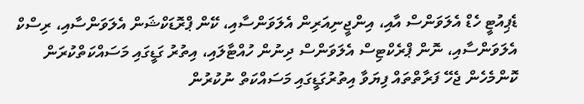ޑެޕިއުޓީ ހެޑް އެލަވަންސް އާއި، އިންޖީނިއަރިން އެލަވަންސާއި، ކޭން ޕްރޮޑަކްޝަން އެލަވަންސާއި، ރިސްކް އެލަވަންސާއި، ނޮން ޕްރެކްޓިސް އެލަވަންސް ދިނުން ހުއްޓާލައި، އިތުރު ގަޑީގައި މަސައްކަތްކުރަން ކޮންމެހެން ޖެހޭ ފަރާތްތައް ފިޔަވާ އިތުރުގަޑީގައި މަސައްކަތް ނުކުރުން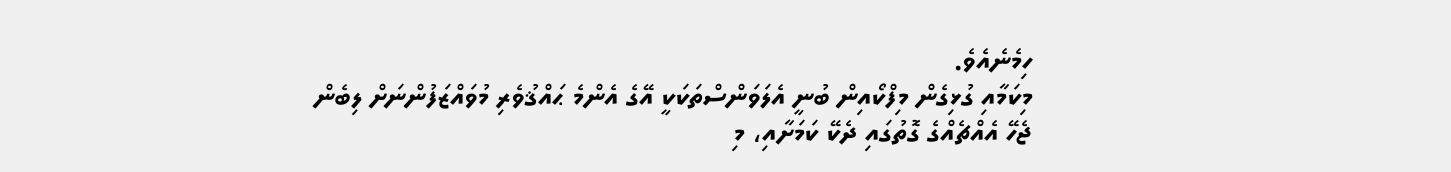ހިމެނެއެވެ.
މިކަމާއި ގުޅިގެން މިފްކޯއިން ބުނީ އެލަވަންސްތަކަކީ އޭގެ އެންމެ ޙައްޤުވެރި މުވައްޒަފުންނަށް ލިބެން ޖެހޭ އެއްޗެއްގެ ގޮތުގައި ދެކޭ ކަމަށާއި، މި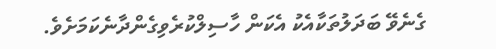ގެނެވޭ ބަދަލުތަކާއެކު އެކަން ހާސިލްކުރެވިގެންދާނެކަމަށެވެ.